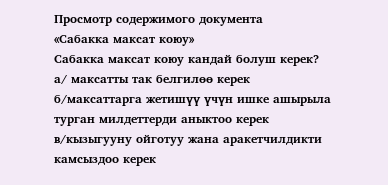Просмотр содержимого документа
«Сабакка максат коюу»
Сабакка максат коюу кандай болуш керек?
а/ максатты так белгилөө керек
б/максаттарга жетишүү үчүн ишке ашырыла турган милдеттерди аныктоо керек
в/кызыгууну ойготуу жана аракетчилдикти камсыздоо керек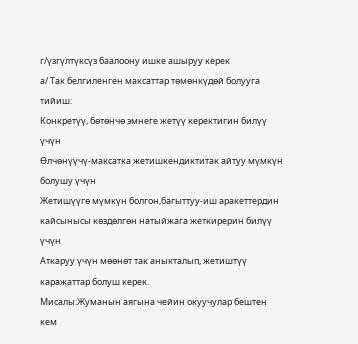г/үзгүлтүксүз баалоону ишке ашыруу керек
а/ Так белгиленген максаттар төмөнкүдөй болууга тийиш:
Конкретүү, бөтөнчө эмнеге жетүү керектигин билүү үчүн
Өлчөнүүчү-максатка жетишкендиктитак айтуу мүмкүн болушу үчүн
Жетишүүгө мүмкүн болгон,багыттуу-иш аракеттердин кайсынысы көздөлгөн натыйжага жеткирерин билүү үчүн
Аткаруу үчүн мөөнөт так аныкталып, жетиштүү каражаттар болуш керек.
Мисалы:Жуманын аягына чейин окуучулар бештен кем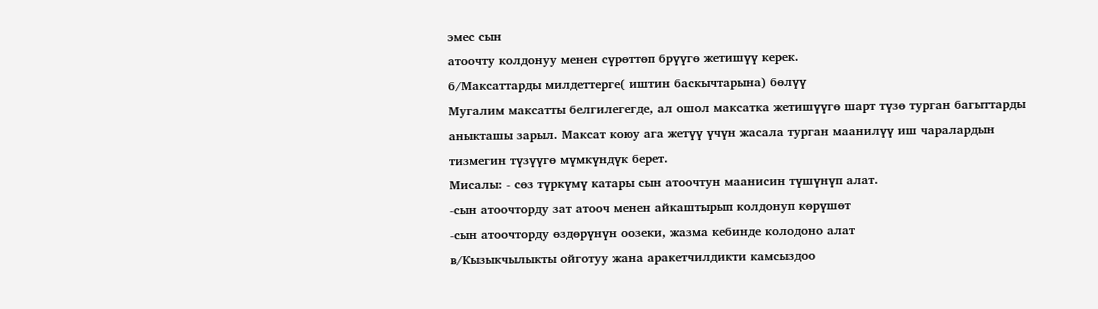эмес сын
атоочту колдонуу менен сүрөттөп брүүгө жетишүү керек.
б/Максаттарды милдеттерге( иштин баскычтарына) бөлүү
Мугалим максатты белгилегегде, ал ошол максатка жетишүүгө шарт түзө турган багыттарды аныкташы зарыл. Максат коюу ага жетүү үчүн жасала турган маанилүү иш чаралардын тизмегин түзүүгө мүмкүндүк берет.
Мисалы: - сөз түркүмү катары сын атоочтун маанисин түшүнүп алат.
-сын атоочторду зат атооч менен айкаштырып колдонуп көрүшөт
-сын атоочторду өздөрүнүн оозеки, жазма кебинде колодоно алат
в/Кызыкчылыкты ойготуу жана аракетчилдикти камсыздоо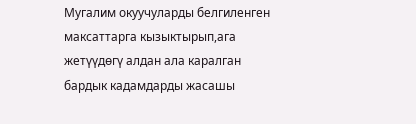Мугалим окуучуларды белгиленген максаттарга кызыктырып,ага жетүүдөгү алдан ала каралган бардык кадамдарды жасашы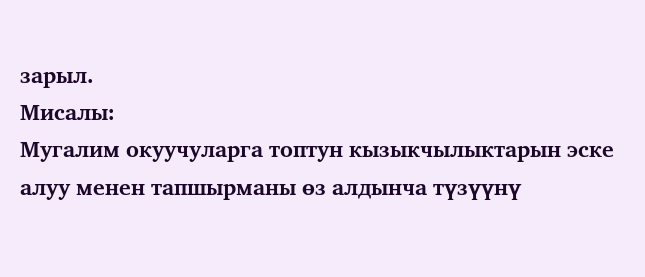зарыл.
Мисалы:
Мугалим окуучуларга топтун кызыкчылыктарын эске алуу менен тапшырманы өз алдынча түзүүнү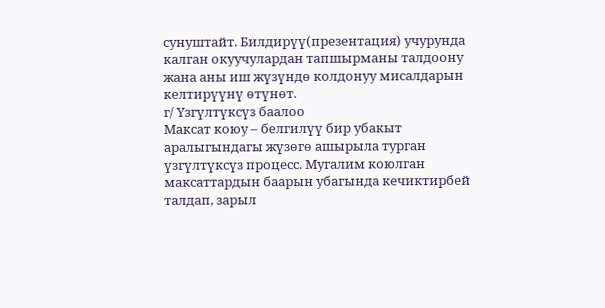сунуштайт. Билдирүү(презентация) учурунда калган окуучулардан тапшырманы талдоону жана аны иш жүзүндө колдонуу мисалдарын келтирүүнү өтүнөт.
г/ Үзгүлтүксүз баалоо
Максат коюу – белгилүү бир убакыт аралыгындагы жүзөгө ашырыла турган үзгүлтүксүз процесс. Мугалим коюлган максаттардын баарын убагында кечиктирбей талдап, зарыл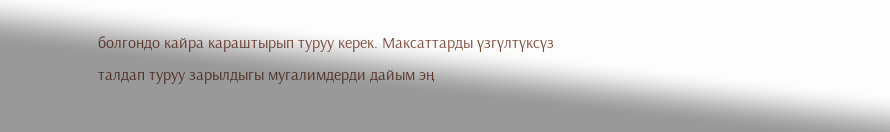болгондо кайра караштырып туруу керек. Максаттарды үзгүлтүксүз талдап туруу зарылдыгы мугалимдерди дайым эң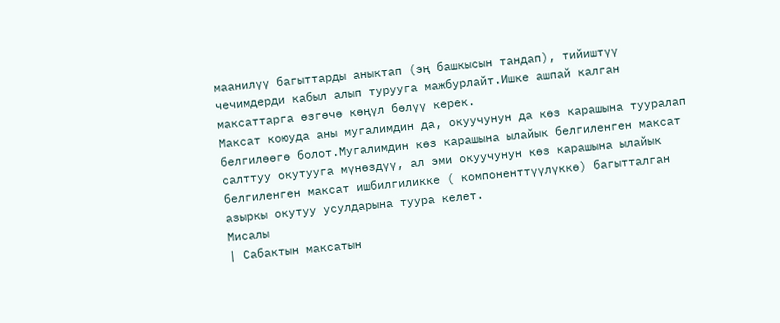маанилүү багыттарды аныктап (эң башкысын тандап), тийиштүү чечимдерди кабыл алып турууга мажбурлайт.Ишке ашпай калган максаттарга өзгөчө көңүл бөлүү керек.
Максат коюуда аны мугалимдин да, окуучунун да көз карашына тууралап белгилөөгө болот.Мугалимдин көз карашына ылайык белгиленген максат салттуу окутууга мүнөздүү, ал эми окуучунун көз карашына ылайык белгиленген максат ишбилгиликке ( компоненттүүлүккө) багытталган азыркы окутуу усулдарына туура келет.
Мисалы
| Сабактын максатын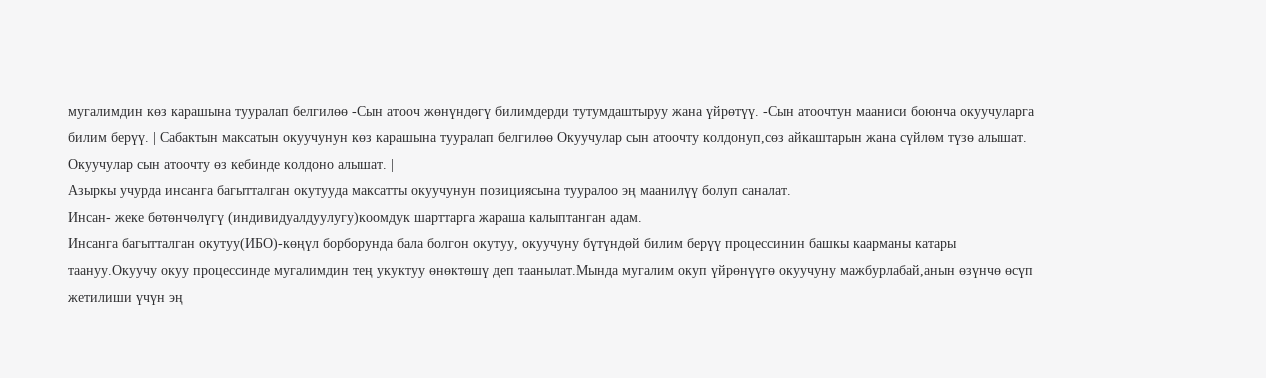мугалимдин көз карашына тууралап белгилөө -Сын атооч жөнүндөгү билимдерди тутумдаштыруу жана үйрөтүү. -Сын атоочтун мааниси боюнча окуучуларга билим берүү. | Сабактын максатын окуучунун көз карашына тууралап белгилөө Окуучулар сын атоочту колдонуп,сөз айкаштарын жана сүйлөм түзө алышат. Окуучулар сын атоочту өз кебинде колдоно алышат. |
Азыркы учурда инсанга багытталган окутууда максатты окуучунун позициясына тууралоо эң маанилүү болуп саналат.
Инсан- жеке бөтөнчөлүгү (индивидуалдуулугу)коомдук шарттарга жараша калыптанган адам.
Инсанга багытталган окутуу(ИБО)-көңүл борборунда бала болгон окутуу, окуучуну бүтүндөй билим берүү процессинин башкы каарманы катары таануу.Окуучу окуу процессинде мугалимдин тең укуктуу өнөктөшү деп таанылат.Мында мугалим окуп үйрөнүүгө окуучуну мажбурлабай,анын өзүнчө өсүп жетилиши үчүн эң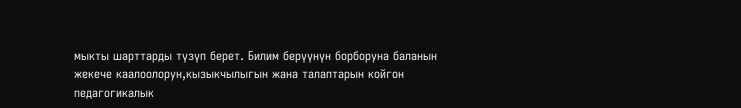мыкты шарттарды түзүп берет. Билим берүүнүн борборуна баланын жекече каалоолорун,кызыкчылыгын жана талаптарын койгон педагогикалык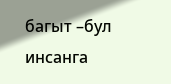багыт –бул инсанга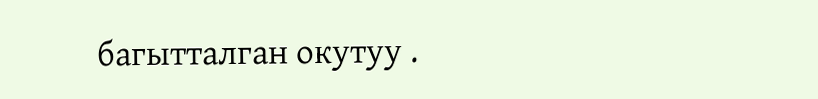багытталган окутуу .